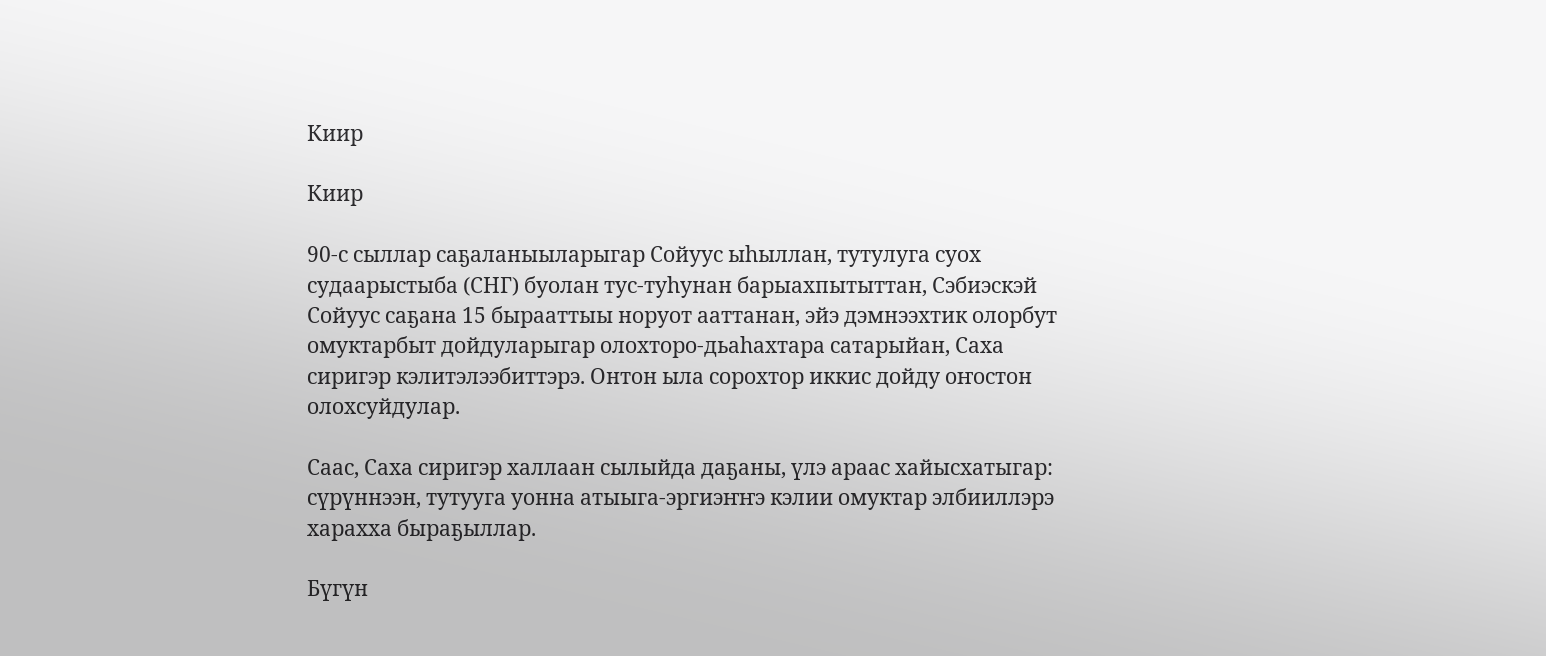Киир

Киир

90-с сыллар саҕаланыыларыгар Сойуус ыһыллан, тутулуга суох судаарыстыба (СНГ) буолан тус-туһунан барыахпытыттан, Сэбиэскэй Сойуус саҕана 15 бырааттыы норуот ааттанан, эйэ дэмнээхтик олорбут омуктарбыт дойдуларыгар олохторо-дьаһахтара сатарыйан, Саха сиригэр кэлитэлээбиттэрэ. Онтон ыла сорохтор иккис дойду оҥостон олохсуйдулар.

Саас, Саха сиригэр халлаан сылыйда даҕаны, үлэ араас хайысхатыгар: сүрүннээн, тутууга уонна атыыга-эргиэҥҥэ кэлии омуктар элбииллэрэ харахха быраҕыллар.

Бүгүн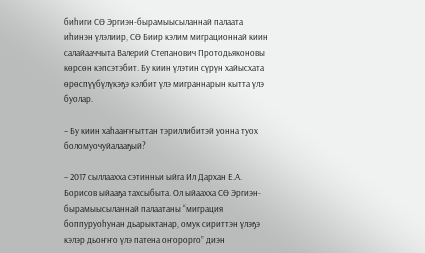биһиги СӨ Эргиэн-бырамыысыланнай палаата иһинэн үлэлиир, СӨ Биир кэлим миграционнай киин салайааччыта Валерий Степанович Протодьяконовы көрсөн кэпсэтэбит. Бу киин үлэтин сүрүн хайысхата өрөспүүбүлүкэҕэ кэлбит үлэ миграннарын кытта үлэ буолар.

– Бу киин хаһааҥҥыттан тэриллибитэй уонна туох боломуочуйалааҕый?

– 2017 сыллаахха сэтинньи ыйга Ил Дархан Е.А. Борисов ыйааҕа тахсыбыта. Ол ыйаахха СӨ Эргиэн-бырамыысыланнай палаатаны “миграция боппуруоһунан дьарыктанар, омук сириттэн үлэҕэ кэлэр дьоҥҥо үлэ патена оҥорорго” диэн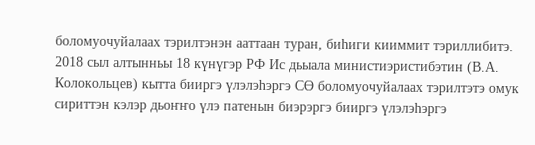боломуочуйалаах тэрилтэнэн ааттаан туран, биһиги кииммит тэриллибитэ. 2018 сыл алтынньы 18 күнүгэр РФ Ис дьыала министиэристибэтин (В.А. Колокольцев) кытта бииргэ үлэлэһэргэ СӨ боломуочуйалаах тэрилтэтэ омук сириттэн кэлэр дьоҥҥо үлэ патенын биэрэргэ бииргэ үлэлэһэргэ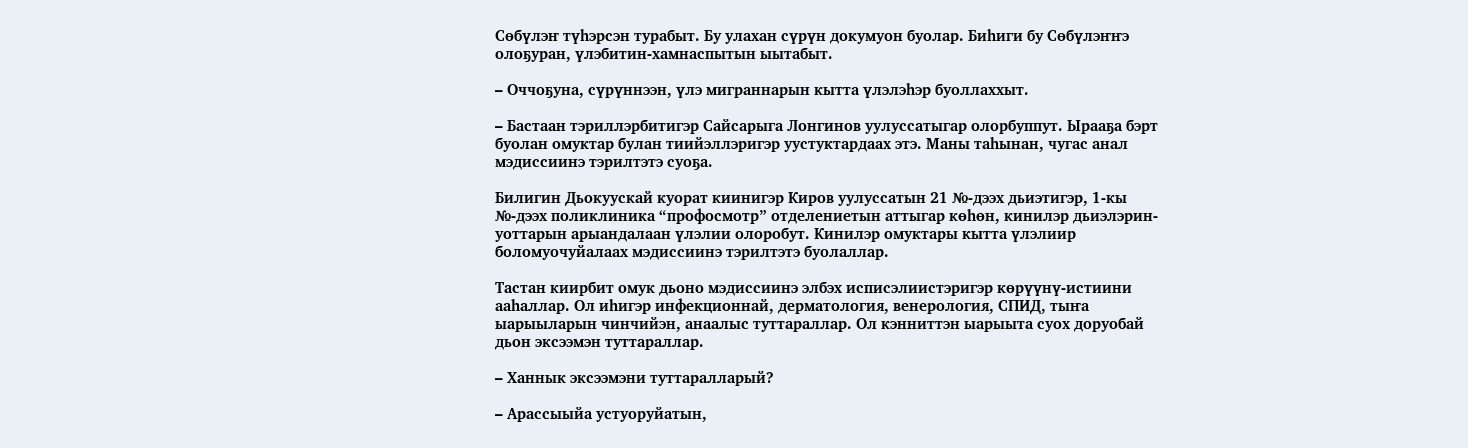Сөбүлэҥ түһэрсэн турабыт. Бу улахан сүрүн докумуон буолар. Биһиги бу Сөбүлэҥҥэ олоҕуран, үлэбитин-хамнаспытын ыытабыт.

– Оччоҕуна, сүрүннээн, үлэ миграннарын кытта үлэлэһэр буоллаххыт.

– Бастаан тэриллэрбитигэр Сайсарыга Лонгинов уулуссатыгар олорбуппут. Ырааҕа бэрт буолан омуктар булан тиийэллэригэр уустуктардаах этэ. Маны таһынан, чугас анал мэдиссиинэ тэрилтэтэ суоҕа.

Билигин Дьокуускай куорат киинигэр Киров уулуссатын 21 №-дээх дьиэтигэр, 1-кы №-дээх поликлиника “профосмотр” отделениетын аттыгар көһөн, кинилэр дьиэлэрин-уоттарын арыандалаан үлэлии олоробут. Кинилэр омуктары кытта үлэлиир боломуочуйалаах мэдиссиинэ тэрилтэтэ буолаллар.

Тастан киирбит омук дьоно мэдиссиинэ элбэх исписэлиистэригэр көрүүнү-истиини ааһаллар. Ол иһигэр инфекционнай, дерматология, венерология, СПИД, тыҥа ыарыыларын чинчийэн, анаалыс туттараллар. Ол кэнниттэн ыарыыта суох доруобай дьон эксээмэн туттараллар.

– Ханнык эксээмэни туттаралларый?

– Арассыыйа устуоруйатын,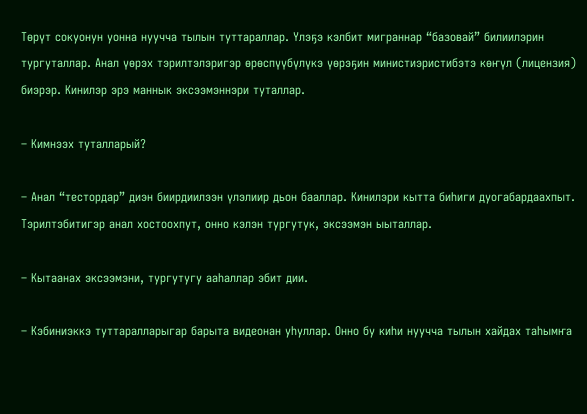Төрүт сокуонун уонна нуучча тылын туттараллар. Үлэҕэ кэлбит миграннар “базовай” билиилэрин тургуталлар. Анал үөрэх тэрилтэлэригэр өрөспүүбүлүкэ үөрэҕин министиэристибэтэ көҥүл (лицензия) биэрэр. Кинилэр эрэ маннык эксээмэннэри туталлар.

– Кимнээх туталларый?

– Анал “тестордар” диэн биирдиилээн үлэлиир дьон бааллар. Кинилэри кытта биһиги дуогабардаахпыт. Тэрилтэбитигэр анал хостоохпут, онно кэлэн тургутук, эксээмэн ыыталлар.

– Кытаанах эксээмэни, тургутугу ааһаллар эбит дии.

– Кэбиниэккэ туттаралларыгар барыта видеонан уһуллар. Онно бу киһи нуучча тылын хайдах таһымҥа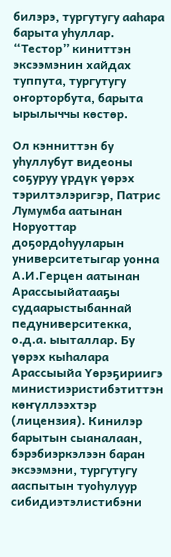билэрэ, тургутугу ааһара барыта уһуллар. “Тестор” киниттэн эксээмэнин хайдах туппута, тургутугу оҥорторбута, барыта ырылыччы көстөр.

Ол кэнниттэн бу уһуллубут видеоны соҕуруу үрдүк үөрэх тэрилтэлэригэр, Патрис Лумумба аатынан Норуоттар доҕордоһууларын университетыгар уонна А.И.Герцен аатынан Арассыыйатааҕы судаарыстыбаннай педуниверситекка, о.д.а. ыыталлар. Бу үөрэх кыһалара Арассыыйа Үөрэҕириигэ министиэристибэтиттэн көҥүллээхтэр (лицензия). Кинилэр барытын сыаналаан, бэрэбиэркэлээн баран эксээмэни, тургутугу ааспытын туоһулуур сибидиэтэлистибэни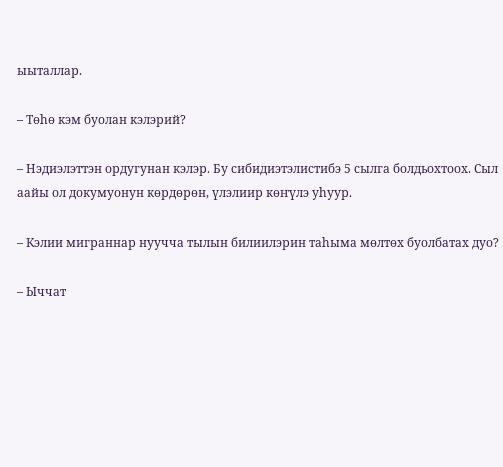ыыталлар.

– Төһө кэм буолан кэлэрий?

– Нэдиэлэттэн ордугунан кэлэр. Бу сибидиэтэлистибэ 5 сылга болдьохтоох. Сыл аайы ол докумуонун көрдөрөн, үлэлиир көҥүлэ уһуур.

– Кэлии миграннар нуучча тылын билиилэрин таһыма мөлтөх буолбатах дуо?

– Ыччат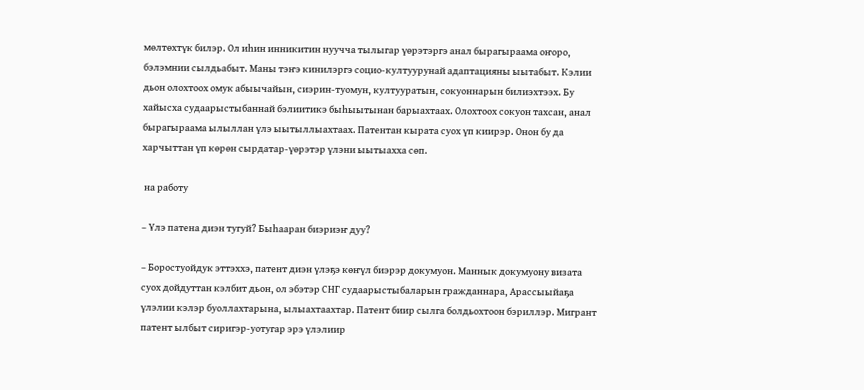мөлтөхтүк билэр. Ол иһин инникитин нуучча тылыгар үөрэтэргэ анал бырагыраама оҥоро, бэлэмнии сылдьабыт. Маны тэҥэ кинилэргэ социо-култуурунай адаптацияны ыытабыт. Кэлии дьон олохтоох омук абыычайын, сиэрин-туомун, култууратын, сокуоннарын билиэхтээх. Бу хайысха судаарыстыбаннай бэлиитикэ быһыытынан барыахтаах. Олохтоох сокуон тахсан, анал бырагыраама ылыллан үлэ ыытыллыахтаах. Патентан кырата суох үп киирэр. Онон бу да харчыттан үп көрөн сырдатар-үөрэтэр үлэни ыытыахха сөп.

 на работу

– Үлэ патена диэн тугуй? Быһааран биэриэҥ дуу?

– Боростуойдук эттэххэ, патент диэн үлэҕэ көҥүл биэрэр докумуон. Маннык докумуону визата суох дойдуттан кэлбит дьон, ол эбэтэр СНГ судаарыстыбаларын гражданнара, Арассыыйаҕа үлэлии кэлэр буоллахтарына, ылыахтаахтар. Патент биир сылга болдьохтоон бэриллэр. Мигрант патент ылбыт сиригэр-уотугар эрэ үлэлиир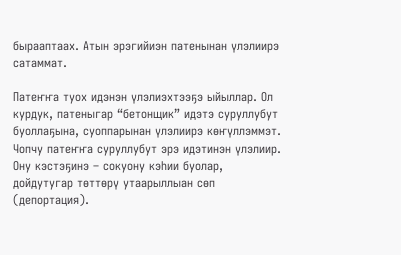бырааптаах. Атын эрэгийиэн патенынан үлэлиирэ сатаммат.

Патеҥҥа туох идэнэн үлэлиэхтээҕэ ыйыллар. Ол курдук, патеныгар “бетонщик” идэтэ суруллубут буоллаҕына, суоппарынан үлэлиирэ көҥүллэммэт. Чопчу патеҥҥа суруллубут эрэ идэтинэн үлэлиир. Ону кэстэҕинэ – сокуону кэһии буолар, дойдутугар төттөрү утаарыллыан сөп (депортация).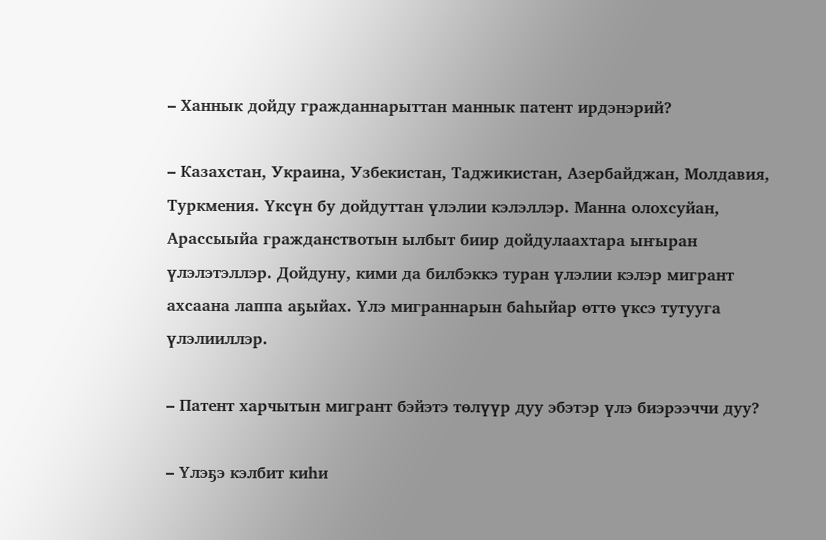– Ханнык дойду гражданнарыттан маннык патент ирдэнэрий?

– Казахстан, Украина, Узбекистан, Таджикистан, Азербайджан, Молдавия, Туркмения. Үксүн бу дойдуттан үлэлии кэлэллэр. Манна олохсуйан, Арассыыйа гражданствотын ылбыт биир дойдулаахтара ыҥыран үлэлэтэллэр. Дойдуну, кими да билбэккэ туран үлэлии кэлэр мигрант ахсаана лаппа аҕыйах. Үлэ миграннарын баһыйар өттө үксэ тутууга үлэлииллэр.

– Патент харчытын мигрант бэйэтэ төлүүр дуу эбэтэр үлэ биэрээччи дуу?

– Үлэҕэ кэлбит киһи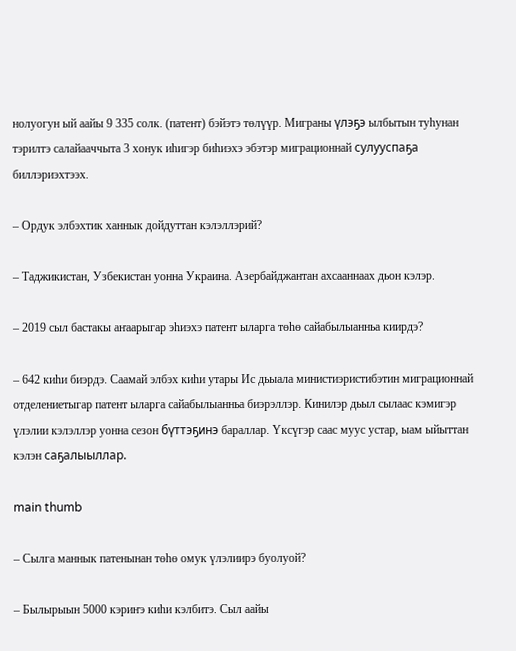нолуогун ый аайы 9 335 солк. (патент) бэйэтэ төлүүр. Миграны үлэҕэ ылбытын туһунан тэрилтэ салайааччыта 3 хонук иһигэр биһиэхэ эбэтэр миграционнай сулууспаҕа биллэриэхтээх.

– Ордук элбэхтик ханнык дойдуттан кэлэллэрий?

– Таджикистан, Узбекистан уонна Украина. Азербайджантан ахсааннаах дьон кэлэр.

– 2019 сыл бастакы аҥаарыгар эһиэхэ патент ыларга төһө сайабылыанньа киирдэ?

– 642 киһи биэрдэ. Саамай элбэх киһи утары Ис дьыала министиэристибэтин миграционнай отделениетыгар патент ыларга сайабылыанньа биэрэллэр. Кинилэр дьыл сылаас кэмигэр үлэлии кэлэллэр уонна сезон бүттэҕинэ бараллар. Үксүгэр саас муус устар, ыам ыйыттан кэлэн саҕалыыллар.

main thumb

– Сылга маннык патенынан төһө омук үлэлиирэ буолуой?

– Былырыын 5000 кэриҥэ киһи кэлбитэ. Сыл аайы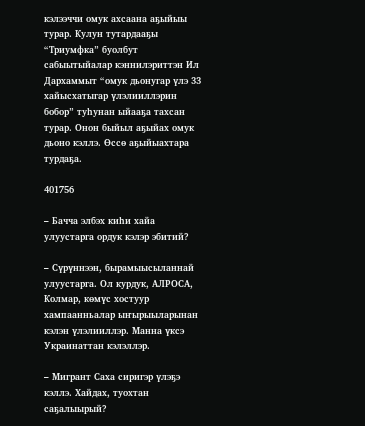кэлээччи омук ахсаана аҕыйыы турар. Кулун тутардааҕы “Триумфка” буолбут сабыытыйалар кэннилэриттэн Ил Дархаммыт “омук дьонугар үлэ 33 хайысхатыгар үлэлииллэрин бобор” туһунан ыйааҕа тахсан турар. Онон быйыл аҕыйах омук дьоно кэллэ. Өссө аҕыйыахтара турдаҕа.

401756

– Бачча элбэх киһи хайа улуустарга ордук кэлэр эбитий?

– Сүрүннээн, бырамыысыланнай улуустарга. Ол курдук, АЛРОСА, Колмар, көмүс хостуур хампаанньалар ыҥырыыларынан кэлэн үлэлииллэр. Манна үксэ Украинаттан кэлэллэр.

– Мигрант Саха сиригэр үлэҕэ кэллэ. Хайдах, туохтан саҕалыырый?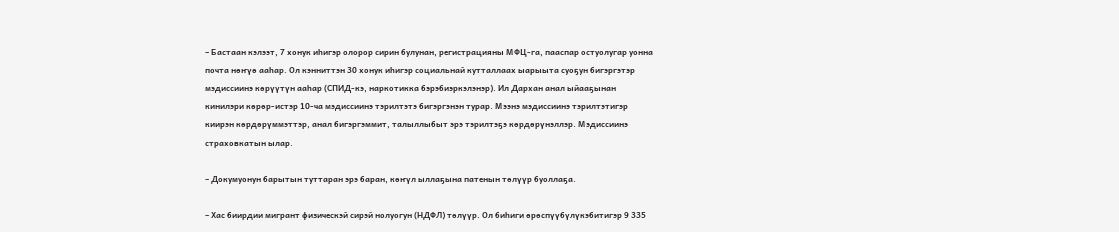– Бастаан кэлээт, 7 хонук иһигэр олорор сирин булунан, регистрацияны МФЦ-га, пааспар остуолугар уонна почта нөҥүө ааһар. Ол кэнниттэн 30 хонук иһигэр социальнай кутталлаах ыарыыта суоҕун бигэргэтэр мэдиссиинэ көрүүтүн ааһар (СПИД-кэ, наркотикка бэрэбиэркэлэнэр). Ил Дархан анал ыйааҕынан кинилэри көрөр-истэр 10-ча мэдиссиинэ тэрилтэтэ бигэргэнэн турар. Мээнэ мэдиссиинэ тэрилтэтигэр киирэн көрдөрүммэттэр, анал бигэргэммит, талыллыбыт эрэ тэрилтэҕэ көрдөрүнэллэр. Мэдиссиинэ страховкатын ылар.

– Докумуонун барытын туттаран эрэ баран, көҥүл ыллаҕына патенын төлүүр буоллаҕа.

– Хас биирдии мигрант физическэй сирэй нолуогун (НДФЛ) төлүүр. Ол биһиги өрөспүүбүлүкэбитигэр 9 335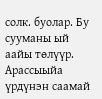солк. буолар. Бу сууманы ый аайы төлүүр. Арассыыйа үрдүнэн саамай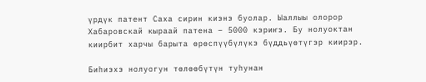үрдүк патент Саха сирин киэнэ буолар. Ыаллыы олорор Хабаровскай кыраай патена – 5000 кэриҥэ. Бу нолуоктан киирбит харчы барыта өрөспүүбүлүкэ бүддьүөтүгэр киирэр.

Биһиэхэ нолуогун төлөөбүтүн туһунан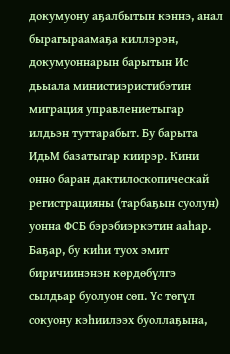докумуону аҕалбытын кэннэ, анал бырагыраамаҕа киллэрэн, докумуоннарын барытын Ис дьыала министиэристибэтин миграция управлениетыгар илдьэн туттарабыт. Бу барыта ИдьМ базатыгар киирэр. Кини онно баран дактилоскопическай регистрацияны (тарбаҕын суолун) уонна ФСБ бэрэбиэркэтин ааһар. Баҕар, бу киһи туох эмит биричиинэнэн көрдөбүлгэ сылдьар буолуон сөп. Үс төгүл сокуону кэһиилээх буоллаҕына,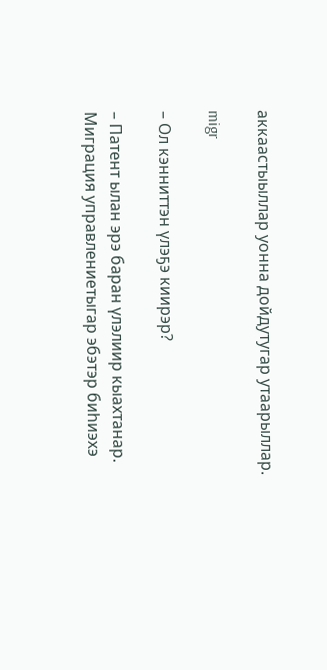аккаастыыллар уонна дойдутугар утаарыллар.

migr

– Ол кэнниттэн үлэҕэ киирэр?

– Патент ылан эрэ баран үлэлиир кыахтанар. Миграция управлениетыгар эбэтэр биһиэхэ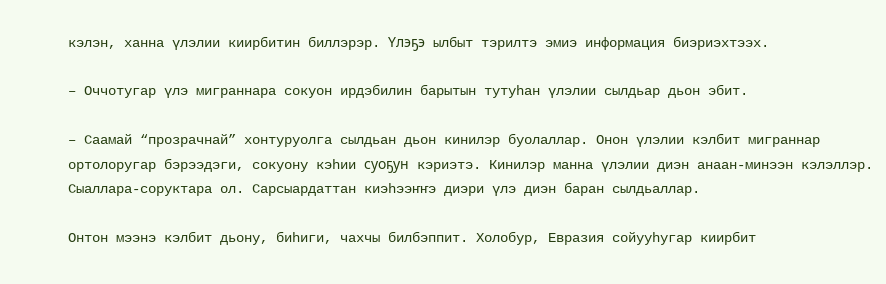кэлэн, ханна үлэлии киирбитин биллэрэр. Үлэҕэ ылбыт тэрилтэ эмиэ информация биэриэхтээх.

– Оччотугар үлэ миграннара сокуон ирдэбилин барытын тутуһан үлэлии сылдьар дьон эбит.

– Саамай “прозрачнай” хонтуруолга сылдьан дьон кинилэр буолаллар. Онон үлэлии кэлбит миграннар ортолоругар бэрээдэги, сокуону кэһии суоҕун кэриэтэ. Кинилэр манна үлэлии диэн анаан-минээн кэлэллэр. Сыаллара-соруктара ол. Сарсыардаттан киэһээҥҥэ диэри үлэ диэн баран сылдьаллар.

Онтон мээнэ кэлбит дьону, биһиги, чахчы билбэппит. Холобур, Евразия сойууһугар киирбит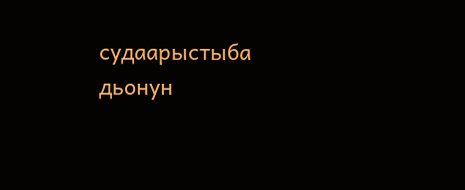судаарыстыба дьонун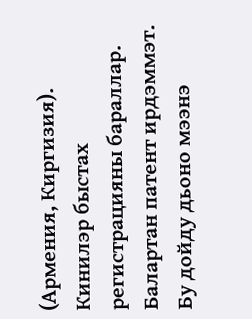(Армения, Киргизия). Кинилэр быстах регистрацияны бараллар. Балартан патент ирдэммэт. Бу дойду дьоно мээнэ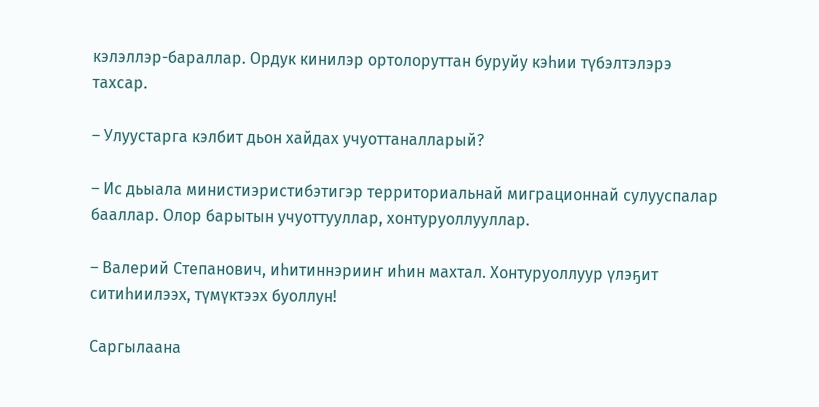кэлэллэр-бараллар. Ордук кинилэр ортолоруттан буруйу кэһии түбэлтэлэрэ тахсар.

– Улуустарга кэлбит дьон хайдах учуоттаналларый?

– Ис дьыала министиэристибэтигэр территориальнай миграционнай сулууспалар бааллар. Олор барытын учуоттууллар, хонтуруоллууллар.

– Валерий Степанович, иһитиннэрииҥ иһин махтал. Хонтуруоллуур үлэҕит ситиһиилээх, түмүктээх буоллун!

Саргылаана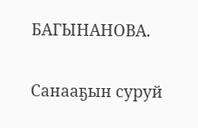БАГЫНАНОВА.

Санааҕын суруй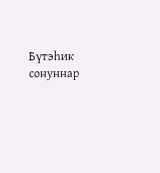Бүтэһик сонуннар